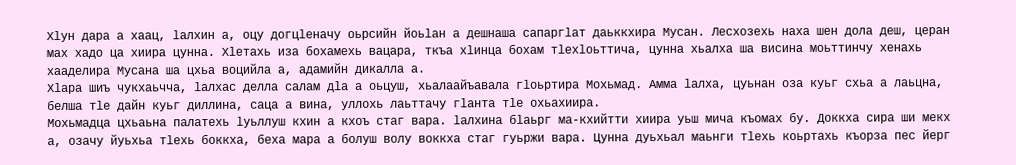Хӏун дара а хаац, ӏалхин а, оцу догцӏеначу оьрсийн йоьӏан а дешнаша сапаргӏат даьккхира Мусан. Лесхозехь наха шен дола деш, церан мах хадо ца хиира цунна. Хӏетахь иза бохамехь вацара, ткъа хӏинца бохам тӏехӏоьттича, цунна хьалха ша висина моьттинчу хенахь хааделира Мусана ша цхьа воцийла а, адамийн дикалла а.
Хӏара шиъ чукхаьчча, ӏалхас делла салам дӏа а оьцуш, хьалаайъавала гӏоьртира Мохьмад. Амма ӏалха, цуьнан оза куьг схьа а лаьцна, белша тӏе дайн куьг диллина, саца а вина, уллохь лаьттачу гӏанта тӏе охьахиира.
Мохьмадца цхьаьна палатехь ӏуьллуш кхин а кхоъ стаг вара. ӏалхина бӏаьрг ма-кхийтти хиира уьш мича къомах бу. Доккха сира ши мекх а, озачу йуьхьа тӏехь боккха, беха мара а болуш волу воккха стаг гуьржи вара. Цунна дуьхьал маьнги тӏехь коьртахь къорза пес йерг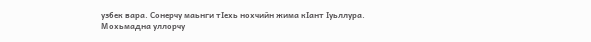узбек вара. Сонерчу маьнги тӏехь нохчийн жима кӏант ӏуьллура.
Мохьмадна уллорчу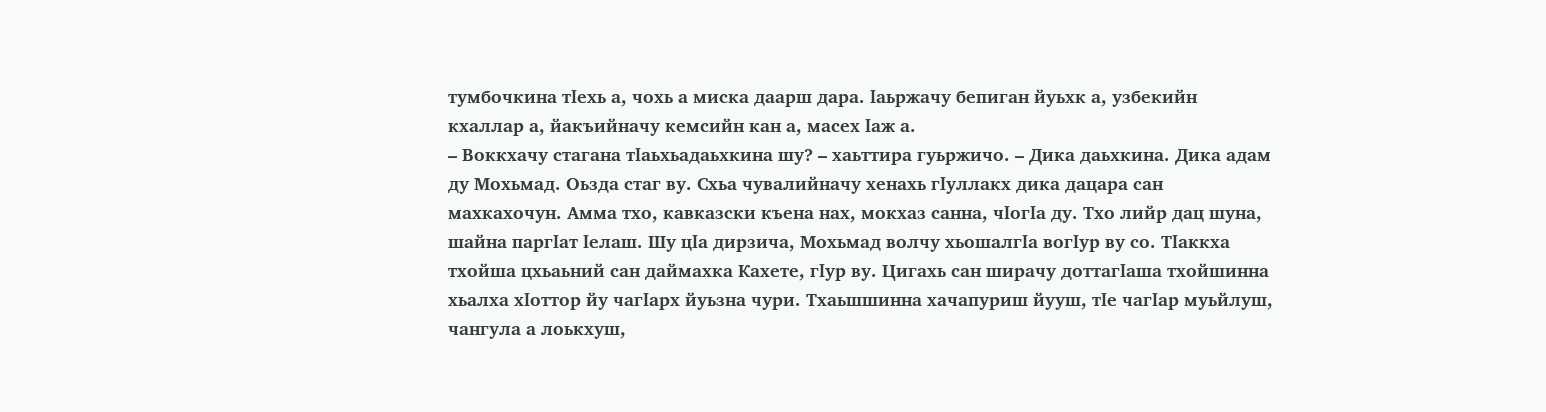тумбочкина тӏехь а, чохь а миска даарш дара. ӏаьржачу бепиган йуьхк а, узбекийн кхаллар а, йакъийначу кемсийн кан а, масех ӏаж а.
– Воккхачу стагана тӏаьхьадаьхкина шу? – хаьттира гуьржичо. – Дика даьхкина. Дика адам ду Мохьмад. Оьзда стаг ву. Схьа чувалийначу хенахь гӏуллакх дика дацара сан махкахочун. Амма тхо, кавказски къена нах, мокхаз санна, чӏогӏа ду. Тхо лийр дац шуна, шайна паргӏат ӏелаш. Шу цӏа дирзича, Мохьмад волчу хьошалгӏа вогӏур ву со. Тӏаккха тхойша цхьаьний сан даймахка Кахете, гӏур ву. Цигахь сан ширачу доттагӏаша тхойшинна хьалха хӏоттор йу чагӏарх йуьзна чури. Тхаьшшинна хачапуриш йууш, тӏе чагӏар муьйлуш, чангула а лоькхуш,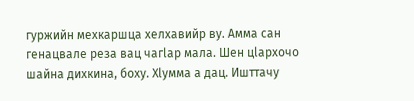гуржийн мехкаршца хелхавийр ву. Амма сан генацвале реза вац чагӏар мала. Шен цӏархочо шайна дихкина, боху. Хӏумма а дац. Ишттачу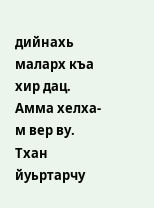дийнахь маларх къа хир дац. Амма хелха-м вер ву. Тхан йуьртарчу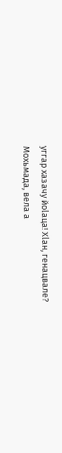уггар хазачу йоӏаца! Хӏан, генацвале?
Мохьмада, вела а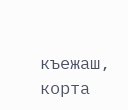къежаш, корта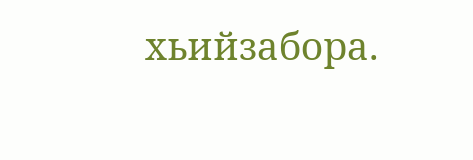хьийзабора.